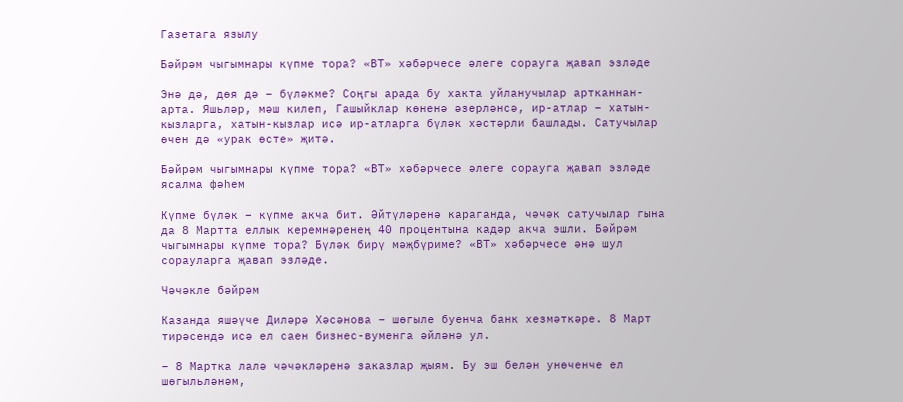Газетага язылу

Бәйрәм чыгымнары күпме тора? «ВТ» хәбәрчесе әлеге сорауга җавап эзләде

Энә дә, дөя дә – бүләкме? Соңгы арада бу хакта уйланучылар артканнан-арта. Яшьләр, мәш килеп, Гашыйклар көненә әзерләнсә, ир-атлар – хатын-кызларга, хатын-кызлар исә ир-атларга бүләк хәстәрли башлады. Сатучылар өчен дә «урак өсте» җитә.

Бәйрәм чыгымнары күпме тора? «ВТ» хәбәрчесе әлеге сорауга җавап эзләде
ясалма фәһем

Күпме бүләк – күпме акча бит. Әйтүләренә караганда, чәчәк сатучылар гына да 8 Мартта еллык керемнәренең 40 процентына кадәр акча эшли. Бәйрәм чыгымнары күпме тора? Бүләк бирү мәҗбүриме? «ВТ» хәбәрчесе әнә шул сорауларга җавап эзләде.

Чәчәкле бәйрәм

Казанда яшәүче Диләрә Хәсәнова – шөгыле буенча банк хезмәткәре. 8 Март тирәсендә исә ел саен бизнес-вуменга әйләнә ул.

– 8 Мартка лалә чәчәкләренә заказлар җыям. Бу эш белән унөченче ел шөгыльләнәм,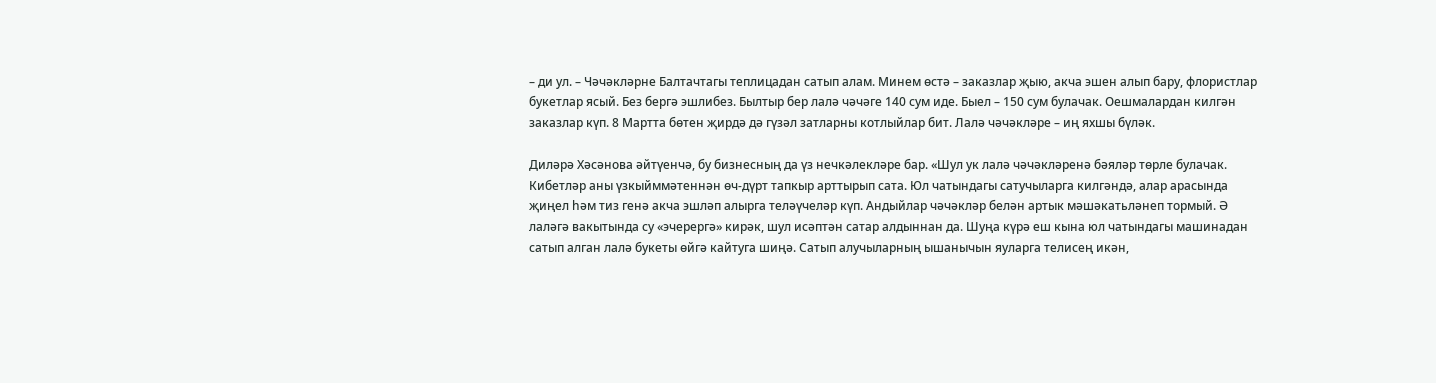– ди ул. – Чәчәкләрне Балтачтагы теплицадан сатып алам. Минем өстә – заказлар җыю, акча эшен алып бару, флористлар букетлар ясый. Без бергә эшлибез. Былтыр бер лалә чәчәге 140 сум иде. Быел – 150 сум булачак. Оешмалардан килгән заказлар күп. 8 Мартта бөтен җирдә дә гүзәл затларны котлыйлар бит. Лалә чәчәкләре – иң яхшы бүләк.

Диләрә Хәсәнова әйтүенчә, бу бизнесның да үз нечкәлекләре бар. «Шул ук лалә чәчәкләренә бәяләр төрле булачак. Кибетләр аны үзкыйммәтеннән өч-дүрт тапкыр арттырып сата. Юл чатындагы сатучыларга килгәндә, алар арасында җиңел һәм тиз генә акча эшләп алырга теләүчеләр күп. Андыйлар чәчәкләр белән артык мәшәкатьләнеп тормый. Ә лаләгә вакытында су «эчерергә» кирәк, шул исәптән сатар алдыннан да. Шуңа күрә еш кына юл чатындагы машинадан сатып алган лалә букеты өйгә кайтуга шиңә. Сатып алучыларның ышанычын яуларга телисең икән,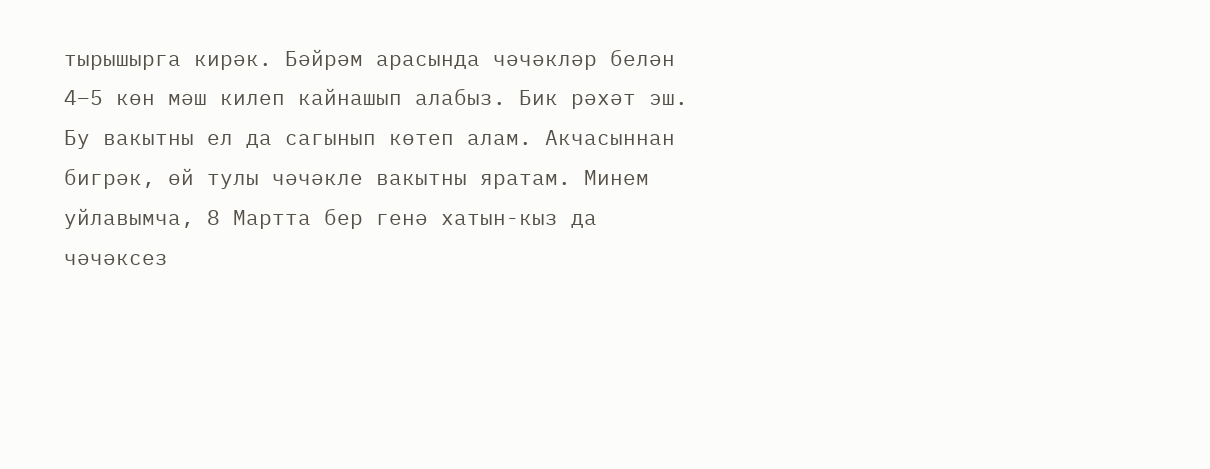тырышырга кирәк. Бәйрәм арасында чәчәкләр белән 4–5 көн мәш килеп кайнашып алабыз. Бик рәхәт эш. Бу вакытны ел да сагынып көтеп алам. Акчасыннан бигрәк, өй тулы чәчәкле вакытны яратам. Минем уйлавымча, 8 Мартта бер генә хатын-кыз да чәчәксез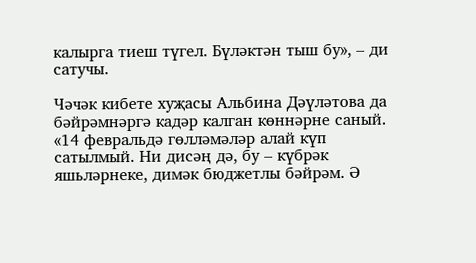калырга тиеш түгел. Бүләктән тыш бу», – ди сатучы.

Чәчәк кибете хуҗасы Альбина Дәүләтова да бәйрәмнәргә кадәр калган көннәрне саный. «14 февральдә гөлләмәләр алай күп сатылмый. Ни дисәң дә, бу – күбрәк яшьләрнеке, димәк бюджетлы бәйрәм. Ә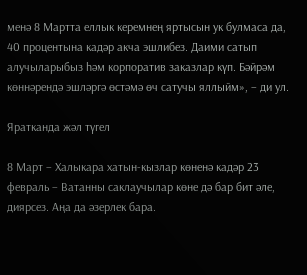менә 8 Мартта еллык керемнең яртысын ук булмаса да, 40 процентына кадәр акча эшлибез. Даими сатып алучыларыбыз һәм корпоратив заказлар күп. Бәйрәм көннәрендә эшләргә өстәмә өч сатучы яллыйм», – ди ул.

Яратканда жәл түгел

8 Март – Халыкара хатын-кызлар көненә кадәр 23 февраль – Ватанны саклаучылар көне дә бар бит әле, диярсез. Аңа да әзерлек бара.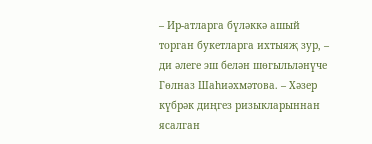– Ир-атларга бүләккә ашый торган букетларга ихтыяҗ зур, – ди әлеге эш белән шөгыльләнүче Гөлназ Шаһиәхмәтова. – Хәзер күбрәк диңгез ризыкларыннан ясалган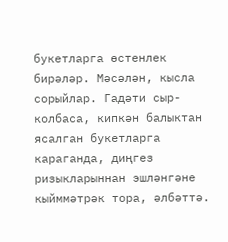букетларга өстенлек бирәләр. Мәсәлән, кысла сорыйлар. Гадәти сыр-колбаса, кипкән балыктан ясалган букетларга караганда, диңгез ризыкларыннан эшләнгәне кыйммәтрәк тора, әлбәттә.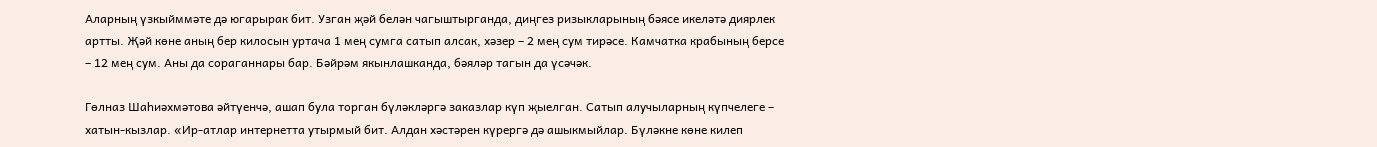Аларның үзкыйммәте дә югарырак бит. Узган җәй белән чагыштырганда, диңгез ризыкларының бәясе икеләтә диярлек артты. Җәй көне аның бер килосын уртача 1 мең сумга сатып алсак, хәзер – 2 мең сум тирәсе. Камчатка крабының берсе – 12 мең сум. Аны да сораганнары бар. Бәйрәм якынлашканда, бәяләр тагын да үсәчәк.

Гөлназ Шаһиәхмәтова әйтүенчә, ашап була торган бүләкләргә заказлар күп җыелган. Сатып алучыларның күпчелеге – хатын-кызлар. «Ир-атлар интернетта утырмый бит. Алдан хәстәрен күрергә дә ашыкмыйлар. Бүләкне көне килеп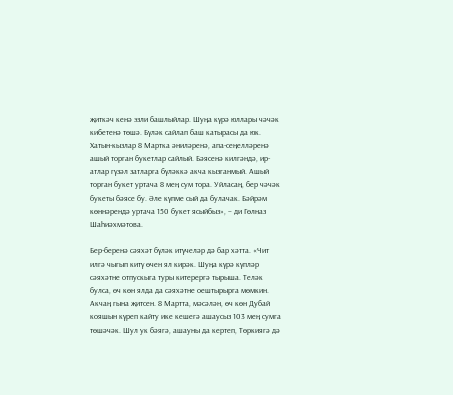җиткәч кенә эзли башлыйлар. Шуңа күрә юллары чәчәк кибетенә төшә. Бүләк сайлап баш катырасы да юк. Хатын-кызлар 8 Мартка әниләренә, апа-сеңелләренә ашый торган букетлар сайлый. Бәясенә килгәндә, ир-атлар гүзәл затларга бүләккә акча кызганмый. Ашый торган букет уртача 8 мең сум тора. Уйласаң, бер чәчәк букеты бәясе бу. Әле күпме сый да булачак. Бәйрәм көннәрендә уртача 150 букет ясыйбыз», – ди Гөлназ Шаһиәхмәтова.

Бер-беренә сәяхәт бүләк итүчеләр дә бар хәтта. «Чит илгә чыгып китү өчен ял кирәк. Шуңа күрә күпләр сәяхәтне отпускыга туры китерергә тырыша. Теләк булса, өч көн ялда да сәяхәтне оештырырга мөмкин. Акчаң гына җитсен. 8 Мартта, мәсәлән, өч көн Дубай кояшын күреп кайту ике кешегә ашаусыз 103 мең сумга төшәчәк. Шул ук бәягә, ашауны да кертеп, Төркиягә дә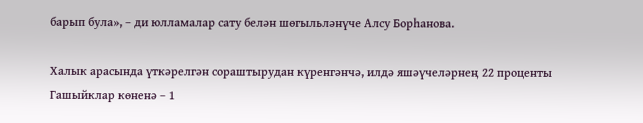барып була», – ди юлламалар сату белән шөгыльләнүче Алсу Борһанова.

Халык арасында үткәрелгән сораштырудан күренгәнчә, илдә яшәүчеләрнең 22 проценты Гашыйклар көненә – 1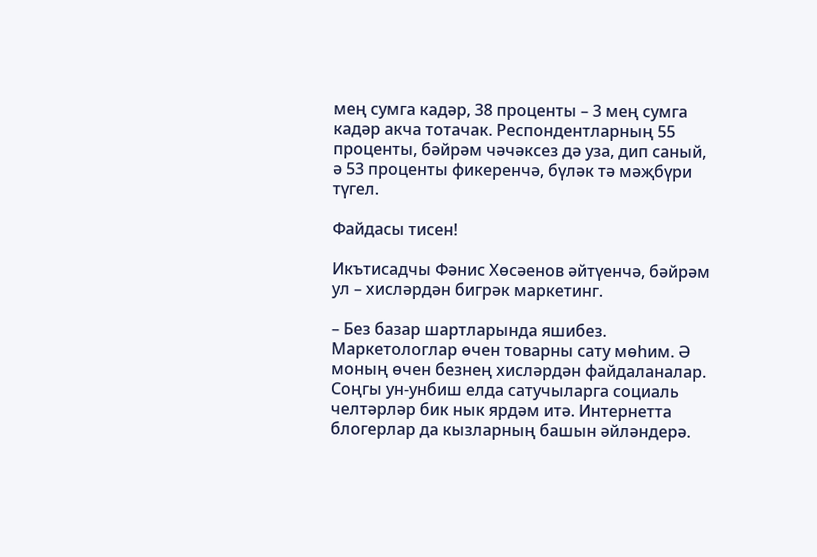мең сумга кадәр, 38 проценты – 3 мең сумга кадәр акча тотачак. Респондентларның 55 проценты, бәйрәм чәчәксез дә уза, дип саный, ә 53 проценты фикеренчә, бүләк тә мәҗбүри түгел.

Файдасы тисен!

Икътисадчы Фәнис Хөсәенов әйтүенчә, бәйрәм ул – хисләрдән бигрәк маркетинг.

– Без базар шартларында яшибез. Маркетологлар өчен товарны сату мөһим. Ә моның өчен безнең хисләрдән файдаланалар. Соңгы ун-унбиш елда сатучыларга социаль челтәрләр бик нык ярдәм итә. Интернетта блогерлар да кызларның башын әйләндерә.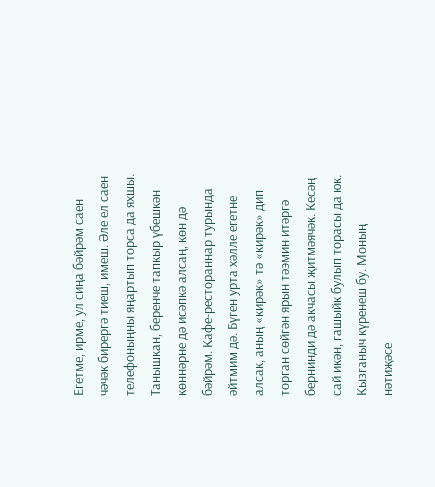Егетме, ирме, ул сиңа бәйрәм саен чәчәк бирергә тиеш, имеш. Әле ел саен телефоныңны яңартып торса да яхшы. Танышкан, беренче тапкыр үбешкән көннәрне дә исәпкә алсаң, көн дә бәйрәм. Кафе-рестораннар турында әйтмим дә. Бүген урта хәлле егетне алсак, аның «кирәк» тә «кирәк» дип торган сөйгән ярын тәэмин итәргә бернинди дә акчасы җитмәячәк. Кесәң сай икән, гашыйк булып торасы да юк. Кызганыч күренеш бу. Моның нәтиҗәсе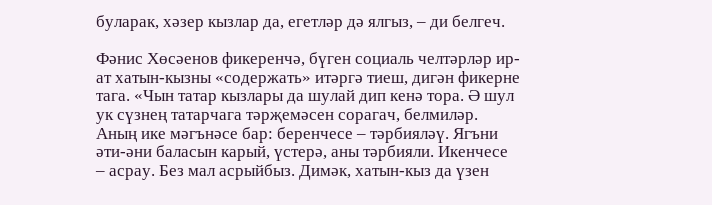буларак, хәзер кызлар да, егетләр дә ялгыз, – ди белгеч.

Фәнис Хөсәенов фикеренчә, бүген социаль челтәрләр ир-ат хатын-кызны «содержать» итәргә тиеш, дигән фикерне тага. «Чын татар кызлары да шулай дип кенә тора. Ә шул ук сүзнең татарчага тәрҗемәсен сорагач, белмиләр. Аның ике мәгънәсе бар: беренчесе – тәрбияләү. Ягъни әти-әни баласын карый, үстерә, аны тәрбияли. Икенчесе – асрау. Без мал асрыйбыз. Димәк, хатын-кыз да үзен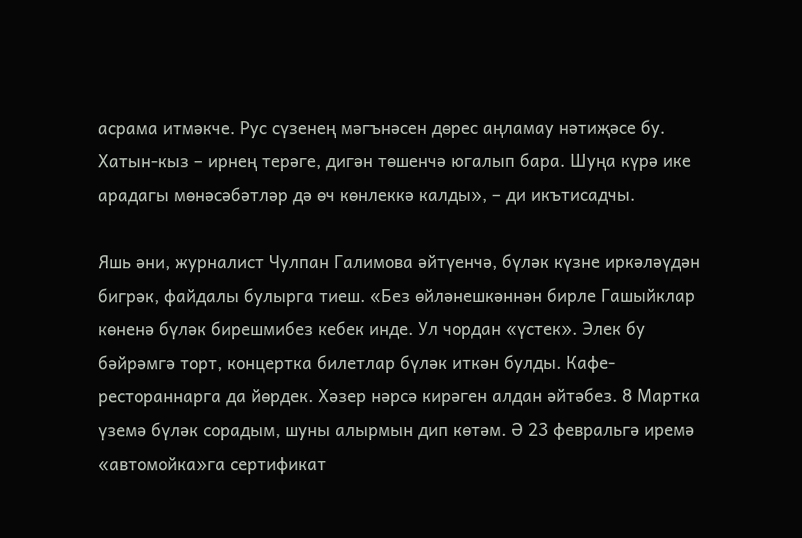асрама итмәкче. Рус сүзенең мәгънәсен дөрес аңламау нәтиҗәсе бу. Хатын-кыз – ирнең терәге, дигән төшенчә югалып бара. Шуңа күрә ике арадагы мөнәсәбәтләр дә өч көнлеккә калды», – ди икътисадчы.

Яшь әни, журналист Чулпан Галимова әйтүенчә, бүләк күзне иркәләүдән бигрәк, файдалы булырга тиеш. «Без өйләнешкәннән бирле Гашыйклар көненә бүләк бирешмибез кебек инде. Ул чордан «үстек». Элек бу бәйрәмгә торт, концертка билетлар бүләк иткән булды. Кафе-рестораннарга да йөрдек. Хәзер нәрсә кирәген алдан әйтәбез. 8 Мартка үземә бүләк сорадым, шуны алырмын дип көтәм. Ә 23 февральгә иремә «автомойка»га сертификат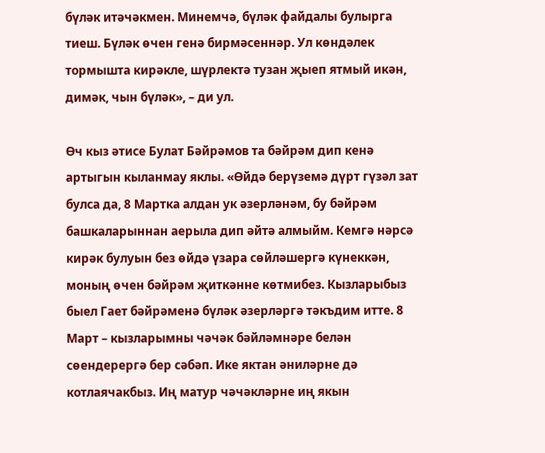бүләк итәчәкмен. Минемчә, бүләк файдалы булырга тиеш. Бүләк өчен генә бирмәсеннәр. Ул көндәлек тормышта кирәкле, шүрлектә тузан җыеп ятмый икән, димәк, чын бүләк», – ди ул.

Өч кыз әтисе Булат Бәйрәмов та бәйрәм дип кенә артыгын кыланмау яклы. «Өйдә берүземә дүрт гүзәл зат булса да, 8 Мартка алдан ук әзерләнәм, бу бәйрәм башкаларыннан аерыла дип әйтә алмыйм. Кемгә нәрсә кирәк булуын без өйдә үзара сөйләшергә күнеккән, моның өчен бәйрәм җиткәнне көтмибез. Кызларыбыз быел Гает бәйрәменә бүләк әзерләргә тәкъдим итте. 8 Март – кызларымны чәчәк бәйләмнәре белән сөендерергә бер сәбәп. Ике яктан әниләрне дә котлаячакбыз. Иң матур чәчәкләрне иң якын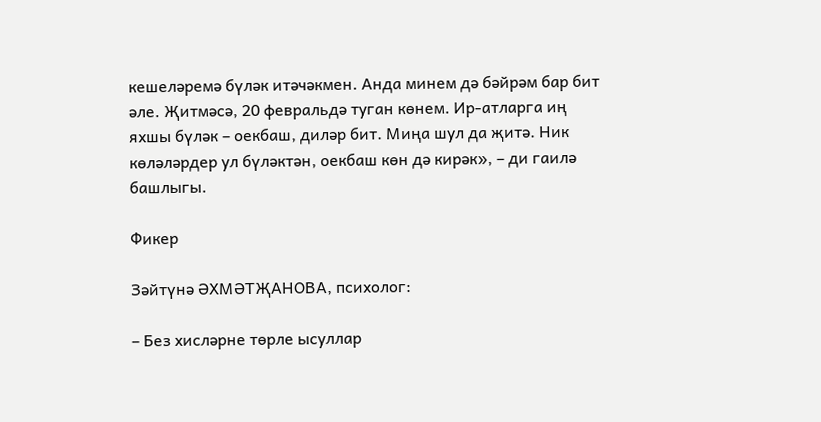кешеләремә бүләк итәчәкмен. Анда минем дә бәйрәм бар бит әле. Җитмәсә, 20 февральдә туган көнем. Ир-атларга иң яхшы бүләк – оекбаш, диләр бит. Миңа шул да җитә. Ник көләләрдер ул бүләктән, оекбаш көн дә кирәк», – ди гаилә башлыгы.

Фикер

Зәйтүнә ӘХМӘТҖАНОВА, психолог:

– Без хисләрне төрле ысуллар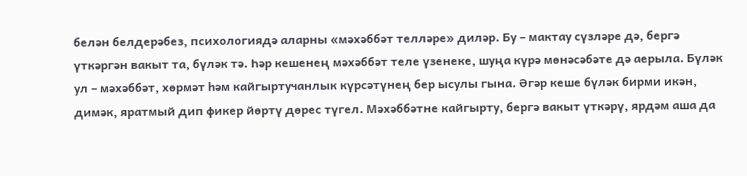белән белдерәбез, психологиядә аларны «мәхәббәт телләре» диләр. Бу – мактау сүзләре дә, бергә үткәргән вакыт та, бүләк тә. Һәр кешенең мәхәббәт теле үзенеке, шуңа күрә мөнәсәбәте дә аерыла. Бүләк ул – мәхәббәт, хөрмәт һәм кайгыртучанлык күрсәтүнең бер ысулы гына. Әгәр кеше бүләк бирми икән, димәк, яратмый дип фикер йөртү дөрес түгел. Мәхәббәтне кайгырту, бергә вакыт үткәрү, ярдәм аша да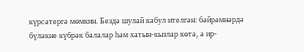күрсәтергә мөмкин. Бездә шулай кабул ителгән: бәйрәмнәрдә бүләкне күбрәк балалар һәм хатын-кызлар көтә, ә ир-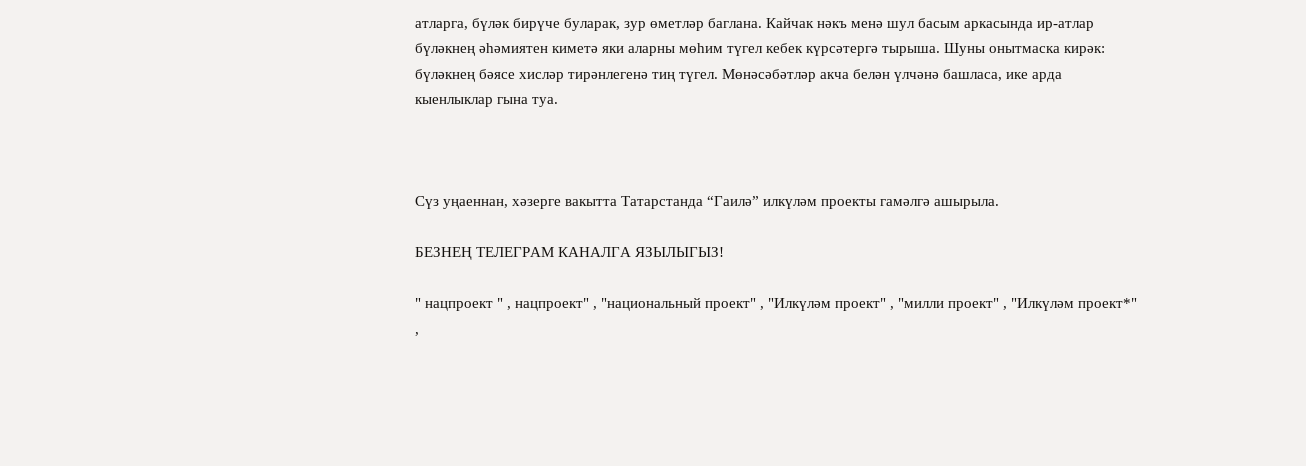атларга, бүләк бирүче буларак, зур өметләр баглана. Кайчак нәкъ менә шул басым аркасында ир-атлар бүләкнең әһәмиятен киметә яки аларны мөһим түгел кебек күрсәтергә тырыша. Шуны онытмаска кирәк: бүләкнең бәясе хисләр тирәнлегенә тиң түгел. Мөнәсәбәтләр акча белән үлчәнә башласа, ике арда кыенлыклар гына туа.



Сүз уңаеннан, хәзерге вакытта Татарстанда “Гаилә” илкүләм проекты гамәлгә ашырыла.

БЕЗНЕҢ ТЕЛЕГРАМ КАНАЛГА ЯЗЫЛЫГЫЗ!

" нацпроект " , нацпроект" , "национальный проект" , "Илкүләм проект" , "милли проект" , "Илкүләм проект*" ,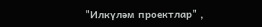"Илкүләм проектлар" ,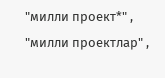"милли проект*" , "милли проектлар" ,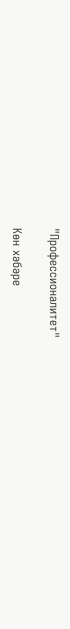"Профессионалитет"

Көн хәбәре